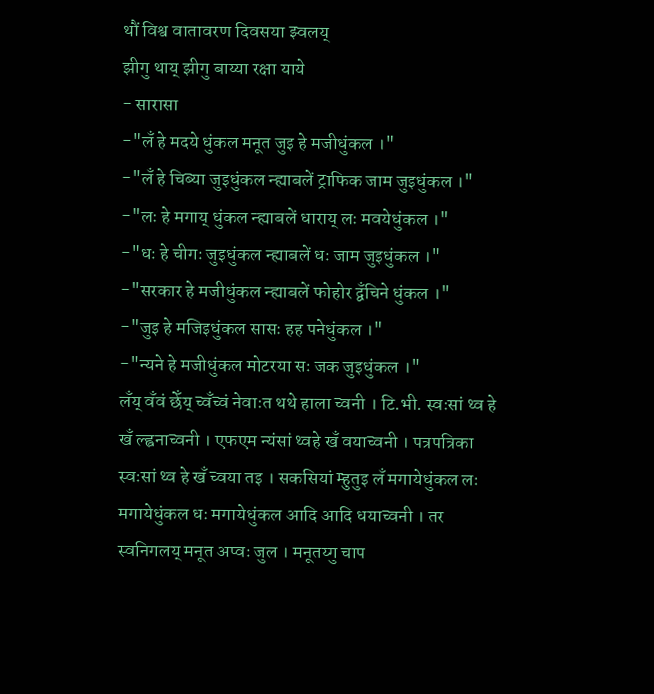थौं विश्व वातावरण दिवसया झ्वलय्
झीगु थाय् झीगु बाय्या रक्षा याये
- सारासा
-"लँ हे मदये धुंकल मनूत जुइ हे मजीधुंकल ।"
-"लँ हे चिब्या जुइधुंकल न्ह्याबलें ट्राफिक जाम जुइधुंकल ।"
-"लः हे मगाय् धुंकल न्ह्याबलें धाराय् लः मवयेधुंकल ।"
-"धः हे चीगः जुइधुंकल न्ह्याबलें धः जाम जुइधुंकल ।"
-"सरकार हे मजीधुंकल न्ह्याबलें फोहोर द्वँचिने धुंकल ।"
-"जुइ हे मजिइधुंकल सासः हह पनेधुंकल ।"
-"न्यने हे मजीधुंकल मोटरया सः जक जुइधुंकल ।"
लँय् वँवं छेँय् च्वँच्वं नेवाःत थथे हाला च्वनी । टि.भी. स्वःसां थ्व हे खँ ल्ह्वनाच्वनी । एफएम न्यंसां थ्वहे खँ वयाच्वनी । पत्रपत्रिका स्वःसां थ्व हे खँ च्वया तइ । सकसियां म्हुतुइ लँ मगायेधुंकल लः मगायेधुंकल धः मगायेधुंकल आदि आदि धयाच्वनी । तर स्वनिगलय् मनूत अप्वः जुल । मनूतय्गु चाप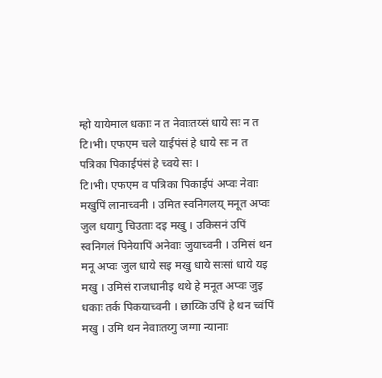म्हो यायेमाल धकाः न त नेवाःतय्सं धाये सः न त टि।भी। एफएम चले याईपंसं हे धाये सः न त पत्रिका पिकाईपंसं हे च्वये सः ।
टि।भी। एफएम व पत्रिका पिकाईपं अप्वः नेवाः मखुपिं लानाच्वनी । उमित स्वनिगलय् मनूत अप्वः जुल धयागु चिउताः दइ मखु । उकिसनं उपिं स्वनिगलं पिनेयापिं अनेवाः जुयाच्वनी । उमिसं थन मनू अप्वः जुल धाये सइ मखु धाये सःसां धाये यइ मखु । उमिसं राजधानीइ थथे हे मनूत अप्वः जुइ धकाः तर्क पिकयाच्वनी । छाय्कि उपिं हे थन च्वंपिं मखु । उमि थन नेवाःतय्गु जग्गा न्यानाः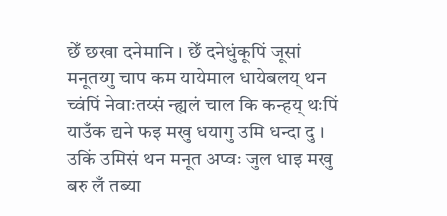छेँ छखा दनेमानि । छेँ दनेधुंकूपिं जूसां मनूतय्गु चाप कम यायेमाल धायेबलय् थन च्वंपिं नेवाःतय्सं न्ह्यलं चाल कि कन्हय् थःपिं याउँक द्यने फइ मखु धयागु उमि धन्दा दु । उकिं उमिसं थन मनूत अप्वः जुल धाइ मखु बरु लँ तब्या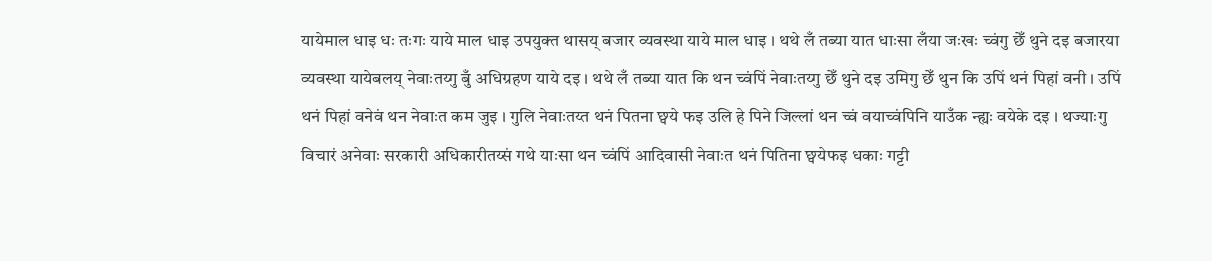यायेमाल धाइ धः तःगः याये माल धाइ उपयुक्त थासय् बजार व्यवस्था याये माल धाइ । थथे लँ तब्या यात धाःसा लँया जःखः च्वंगु छेँ थुने दइ बजारया व्यवस्था यायेबलय् नेवाःतय्गु बुँ अधिग्रहण याये दइ । थथे लँ तब्या यात कि थन च्वंपिं नेवाःतय्गु छेँ थुने दइ उमिगु छेँ थुन कि उपिं थनं पिहां वनी । उपिं थनं पिहां वनेवं थन नेवाःत कम जुइ । गुलि नेवाःतय्त थनं पितना छ्वये फइ उलि हे पिने जिल्लां थन च्वं वयाच्वंपिनि याउँक न्ह्यः वयेके दइ । थज्याःगु विचारं अनेवाः सरकारी अधिकारीतय्सं गथे याःसा थन च्वंपिं आदिवासी नेवाःत थनं पितिना छ्वयेफइ धकाः गट्टी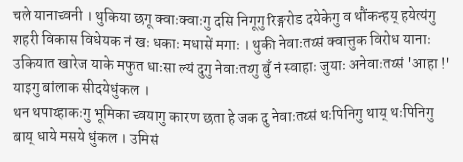चले यानाच्वनी । थुकिया छगू क्वाःक्वाःगु दसि निगूगु रिङ्गरोड दयेकेगु व थौंकन्हय् हयेत्यंगु शहरी विकास विधेयक नं खः धकाः मधासें मगाः । थुकी नेवाःतय्सं क्वात्तुक विरोध यानाः उकियात खारेज याके मफुत धाःसा ल्यं दुगु नेवाःतय्गु बुँ नं स्वाहाः जुयाः अनेवाःतय्सं 'आहा !' याइगु बांलाक सीदयेधुंकल ।
थन थपाय्हाकःगु भूमिका च्वयागु कारण छता हे जक दु नेवाःतय्सं थःपिनिगु थाय् थःपिनिगु बाय् धाये मसये धुंकल । उमिसं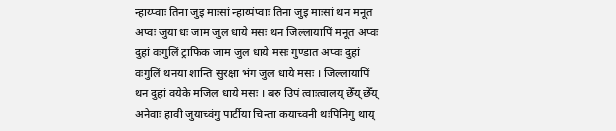न्हाय्प्वाः तिना जुइ माःसां न्हाय्पंप्वाः तिना जुइ माःसां थन मनूत अप्वः जुया धः जाम जुल धाये मसः थन जिल्लायापिं मनूत अप्वः दुहां वःगुलिं ट्राफिक जाम जुल धाये मसः गुण्डात अप्वः दुहां वःगुलिं थनया शान्ति सुरक्षा भंग जुल धाये मसः । जिल्लायापिं थन दुहां वयेके मजिल धाये मसः । बरु उिपं त्वाःत्वालय् छेँय् छेँय् अनेवाः हावी जुयाच्वंगु पार्टीया चिन्ता कयाच्वनी थःपिनिगु थाय्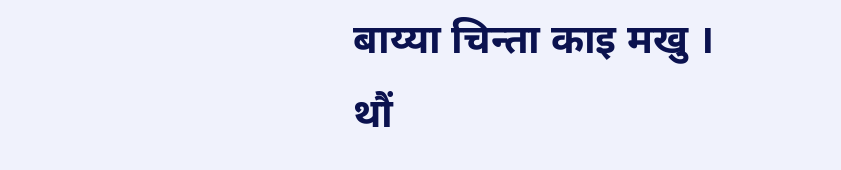बाय्या चिन्ता काइ मखु ।
थौं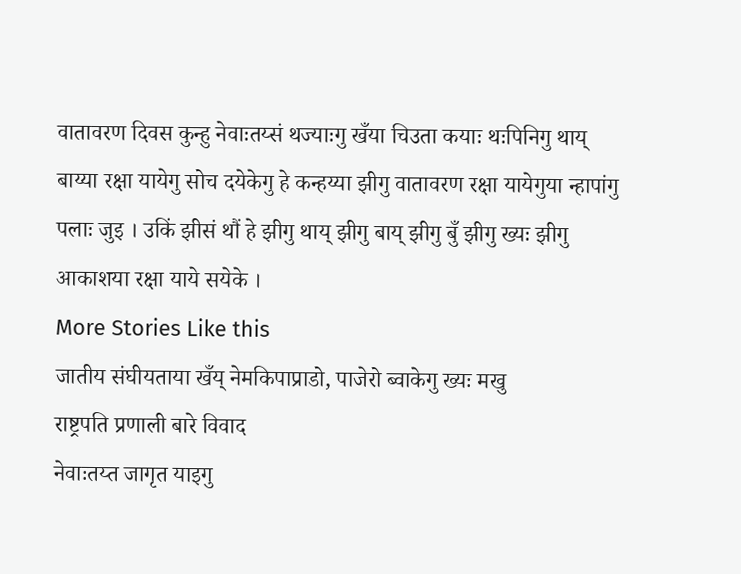वातावरण दिवस कुन्हु नेवाःतय्सं थज्याःगु खँया चिउता कयाः थःपिनिगु थाय् बाय्या रक्षा यायेगु सोच दयेकेगु हे कन्हय्या झीगु वातावरण रक्षा यायेगुया न्हापांगु पलाः जुइ । उकिं झीसं थौं हे झीगु थाय् झीगु बाय् झीगु बुँ झीगु ख्यः झीगु आकाशया रक्षा याये सयेके ।
More Stories Like this
जातीय संघीयताया खँय् नेमकिपाप्राडो, पाजेरो ब्वाकेगु ख्यः मखु
राष्ट्रपति प्रणाली बारे विवाद
नेवाःतय्त जागृत याइगु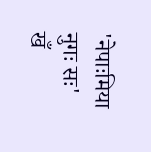'नेपाःमिया नुगः सः'
खँ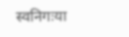स्वनिगःया